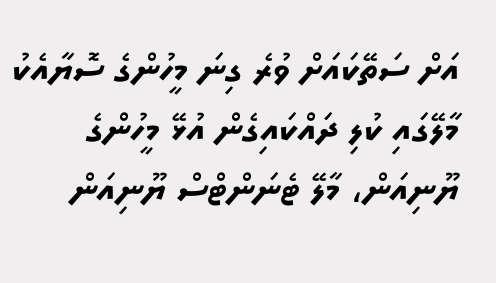އަށް ސަތޭކައަށް ވުރެ ގިނަ މީހުންގެ ސޮޔާއެކު މާލޭގައި ކުލި ދައްކައިގެން އުޅޭ މީހުންގެ ޔޫނިއަން، މާލޭ ޓެނަންޓްސް ޔޫނިއަން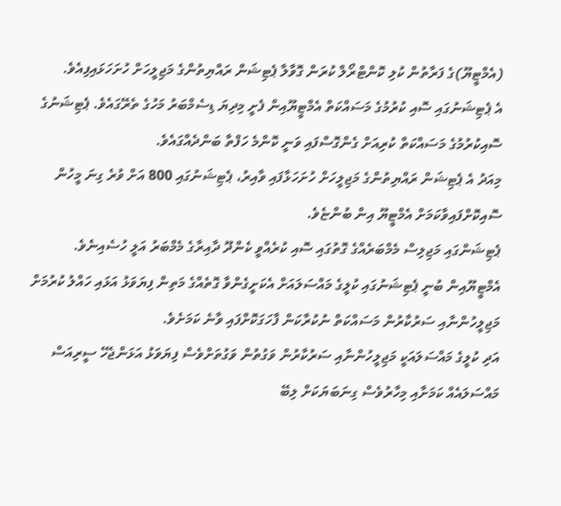(އެމްޓީޔޫ)ގެ ފަރާތުން ކުލި ކޮންޓްރޯލް ކުރަން ގޮވާލާ ޕެޓިޝަން ރައްޔިތުންގެ މަޖިލީހަށް ހުށަހަޅައިފިއެވެ.
އެ ޕެޓިޝަނުގައި ސޮއި ކުރުމުގެ މަސައްކަތް އެމްޓީޔޫއިން ފެށީ މިދިޔަ ޑިސެމްބަރު މަހުގެ ތެރޭގައެވެ. ޕެޓިޝަނުގެ ސޮއިކުރުމުގެ މަސައްކަތް ކުރިއަށް ގެންގޮސްފައި ވަނީ ކޮންމެ ހަފްތާ ބަންދެއްގައެވެ.
މިއަދު އެ ޕެޓިޝަން ރައްޔިތުންގެ މަޖިލީހަށް ހުށަހަޅާފައި ވާއިރު، ޕެޓިޝަނުގައި 800 އަށް ވުރެ ގިނަ މީހުން ސޮއިކޮށްފައިވާކަމަށް އެމްޓީޔޫ އިން ބުންޏެވެ.
ޕެޓިޝަންގައި މަޖިލިސް މެމްބަރެއްގެ ގޮތުގައި ސޮއި ކުރެއްވީ ކެންދޫ ދާއިރާގެ މެމްބަރު އަލީ ހުސެއިނެވެ.
އެމްޓީޔޫއިން ބުނީ ޕެޓިޝަނުގައި ކުލީގެ މައްސަލައަށް އެކަށީގެންވާ ގޮތެއްގެ މަތިން ފިޔަވަޅު އަޅައި ހައްލު ކުރުމަށް މަޖިލީހުންނާއި ސަރުކާރުން މަސައްކަތް ނުކުރާކަން ފާހަގަކޮށްފައި ވާނެ ކަމަށެވެ.
އަދި ކުލީގެ މައްސަލައަކީ މަޖިލީހުންނާއި ސަރުކާރުން ވަގުތުން ވަގުތަށްވެސް ފިޔަވަޅު އަޅަންޖެހޭ ސީރިއަސް މައްސަލައެއް ކަމަށާއި މިހާރުވެސް ގިނަބަޔަކަށް ލިބޭ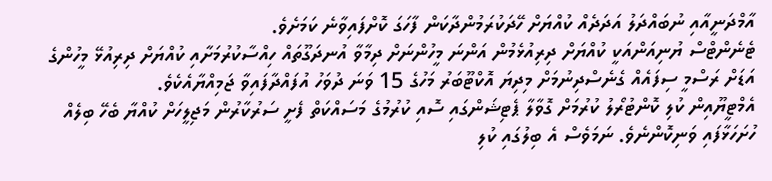އާމްދަނީއާއި ނުބައްދަލު އަދަދެއް ކުއްޔަށް ހޭދަކުރަމުންދާކަން ފާހަގަ ކޮށްފައިވާނެ ކަމަށެވެ.
ޓެނެންޓްސް ޔުނިއަންއަކީ ކުއްޔަށް ދިރިއުޅެމުން އަންނަ މީހުންނަށް ދިމާވާ އުނދަގޫތައް ހިއްސާކުރުމަށާއި ކުއްޔަށް ދިރިއުޅޭ މީހުންގެ އަޑަށް ރަސްމީ ސިފައެއް ގެނެސްދިނުމަށް މިދިޔަ އޮކްޓޫބަރު މަހުގެ 15 ވަނަ ދުވަހު އުފައްދާފައިވާ ޖަމިއްޔާއެކެވެ.
އެމްޓީޔޫއިން ކުލި ކޮންޓުރޯލު ކުރުމަށް ގޮވާލާ ޕެޓިޝަންގައި ސޮއި ކުރުމުގެ މަސައްކަތް ފެށީ ސަރުކާރުން މަޖިލީހަށް ކުއްޔާ ބެހޭ ބިލެއް ހުށަހަޅާފައި ވަނިކޮންނެވެ. ނަމަވެސް އެ ބިލުގައި ކުލި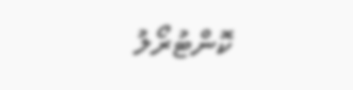ކޮންޓުރޯލު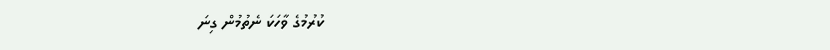ކުރުމުގެ ވާހަކަ ނެތުމުން ގިނަ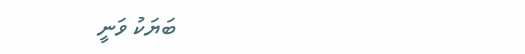ބަޔަކު ވަނީ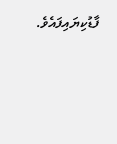ފާޑުކިޔައިފައެވެ.